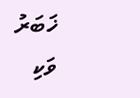ޚަބަރު
ވަކި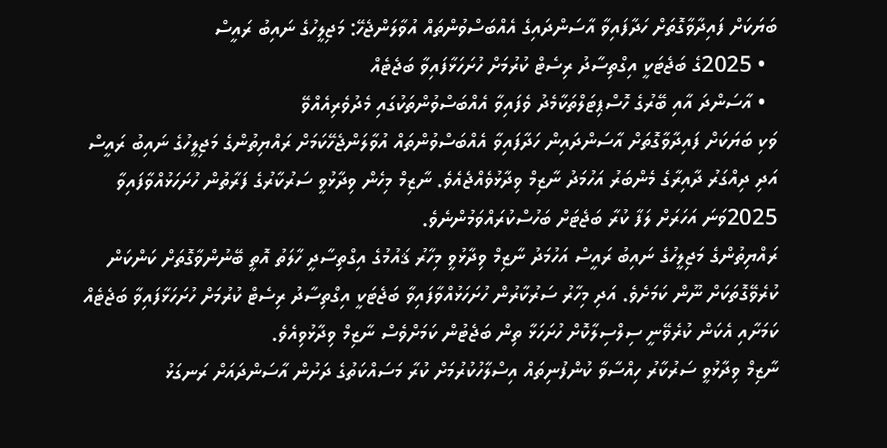ބަޔަކަށް ފައިދާވާގޮތަށް ހަދާފައިވާ އާސަންދައިގެ އެއްބަސްވުންތައް އުވާލަންޖެހޭ: މަޖިލީހުގެ ނައިބު ރައީސް
  • 2025ގެ ބަޖެޓަކީ އިގްތިސާދު ރިސެޓް ކުރުމަށް ހުށަހަޅާފައިވާ ބަޖެޓެއް
  • އާސަންދަ އާއި ބޭރުގެ ހޮސްޕިޓަލްތަކާމެދު ވެފައިވާ އެއްބަސްވުންތަކުގައި މެދުވެރިއެއްވޭ
ވަކި ބަޔަކަށް ފައިދާވާގޮތަށް އާސަންދައިން ހަދާފައިވާ އެއްބަސްވުންތައް އުވާލަންޖެހޭކަމަށް ރައްޔިތުންގެ މަޖިލީހުގެ ނައިބު ރައީސް އަދި ދިއްގަރު ދާއިރާގެ މެންބަރު އަހުމަދު ނާޒިމް ވިދާޅުވެއްޖެއެވެ. ނާޒިމް މިހެން ވިދާޅުވީ ސަރުކާރުގެ ފަރާތުން ހުށަހަޅުއްވާފައިވާ 2025ވަނަ އަހަރަށް ލަފާ ކުރާ ބަޖެޓަށް ބަހުސްކުރައްވަމުންނެވެ.
ރައްޔިތުންގެ މަޖިލީހުގެ ނައިބު ރައީސް އަހުމަދު ނާޒިމް ވިދާޅުވީ މިހާރު ޤައުމުގެ އިގްތިސާދީ ހާލަތު އޮތީ ބޭނުންވާގޮތަށް ކަންކަން ކުރެވޭގޮތަކަށް ނޫން ކަމަށެވެ. އަދި މިހާރު ސަރުކާރުން ހުށަހަޅުއްވާފައިވާ ބަޖެޓަކީ އިގްތިސާދު ރިސެޓް ކުރުމަށް ހުށަހަޅާފައިވާ ބަޖެޓެއް ކަމަށާއި އެކަން ކުރެވޭނީ ސިލްސިލާކޮށް ހުށަހަޅާ ތިން ބަޖެޓުން ކަމަށްވެސް ނާޒިމް ވިދާޅުވިއެވެ.
ނާޒިމް ވިދާޅުވީ ސަރުކާރު ހިއްސާވާ ކުންފުނިތައް އިސްލާހުކުރުމަށް ކުރާ މަސައްކަތުގެ ދަށުން އާސަންދައަށް ރަނގަޅު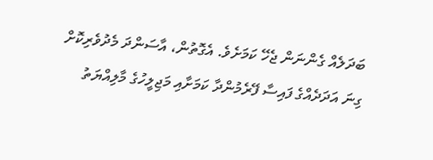ބަދަލެއް ގެންނަން ޖެހޭ ކަމަށެވެ. އެގޮތުން، އާސަންދަ މެދުވެރިކޮށް ގިނަ އަދަދެއްގެ ފައިސާ ފޭރެމުންދާ ކަމަށާއި މަޖިލީހުގެ މާލިއްޔަތު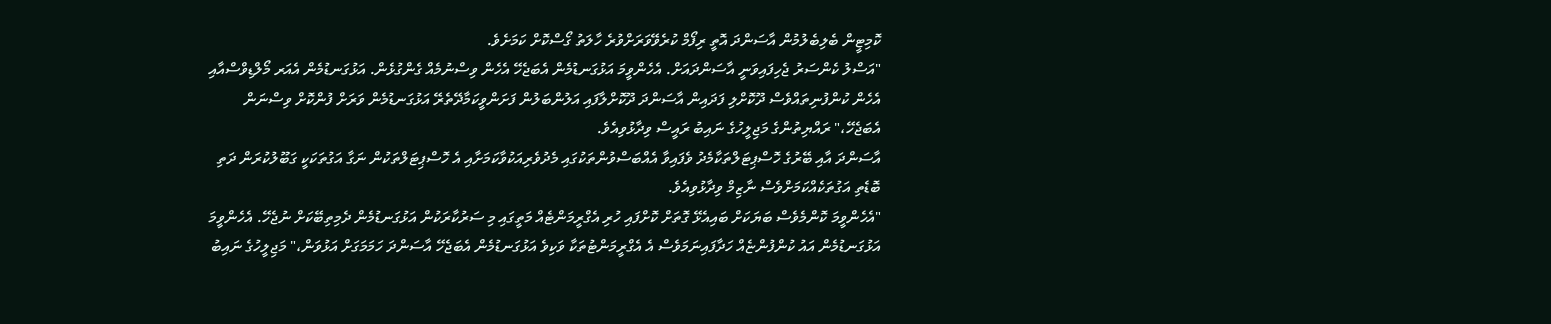ކޮމިޓީން ބެލިބެލުމުން އާސަންދަ އޮތީ ރިފޯމް ކުރެވޭވަރަށްވުރެ ހާލަތު ގޯސްކޮށް ކަމަށެވެ.
"އަސްލު ކެންސަރު ޖެހިފައިވަނީ އާސަންދައަށް. އެހެންވީމަ އަޅުގަނޑުމެން އެބަޖެހޭ އެހެން ވިސްނުމެއް ގެންގުޅެން. އަޅުގަނޑުމެން އެއަރ މޯލްޑިވްސްއާއި އެހެން ކުންފުނިތައްވެސް ދޫކޮށްލި ފަދައިން އާސަންދަ ދޫކޮށްލާފައި އަލުންބަލުން ފަށަންވީކަމާދޭތެރޭ އަޅުގަނޑުމެން ވަރަށް ފުންކޮށް ވިސްނަން އެބަޖެހޭ،" ރައްޔިތުންގެ މަޖިލީހުގެ ނައިބު ރައީސް ވިދާޅުވިއެވެ.
އާސަންދަ އާއި ބޭރުގެ ހޮސްޕިޓަލްތަކާމެދު ވެފައިވާ އެއްބަސްވުންތަކުގައި މެދުވެރިއަކުވާކަމަށާއި އެ ހޮސްޕިޓަލްތަކުން ނަގާ އަގުތަކަކީ ގަބޫލުކުރަން ދަތި ބޮޑެތި އަގުތަކެއްކަމަށްވެސް ނާޒިމް ވިދާޅުވިއެވެ.
"އެހެންވީމަ ކޮންމެވެސް ބަޔަކަށް ބައިއެޅޭ ގޮތަށް ކޮށްފައި ހުރި އެގްރީމަންޓެއް މަތީގައި މި ސަރުކާރަކުން އަޅުގަނޑުމެން ދެމިތިބޭކަށް ނުޖެހޭ. އެހެންވީމަ އަޅުގަނޑުމެން އައު ކުންފުންޏެއް ހަދާފައިނަމަވެސް އެ އެގްރީމަންޓުތަކާ ވަކިވެ އަޅުގަނޑުމެން އެބަޖެހޭ އާސަންދަ ހަމަމަގަށް އަޅުވަން،" މަޖިލީހުގެ ނައިބު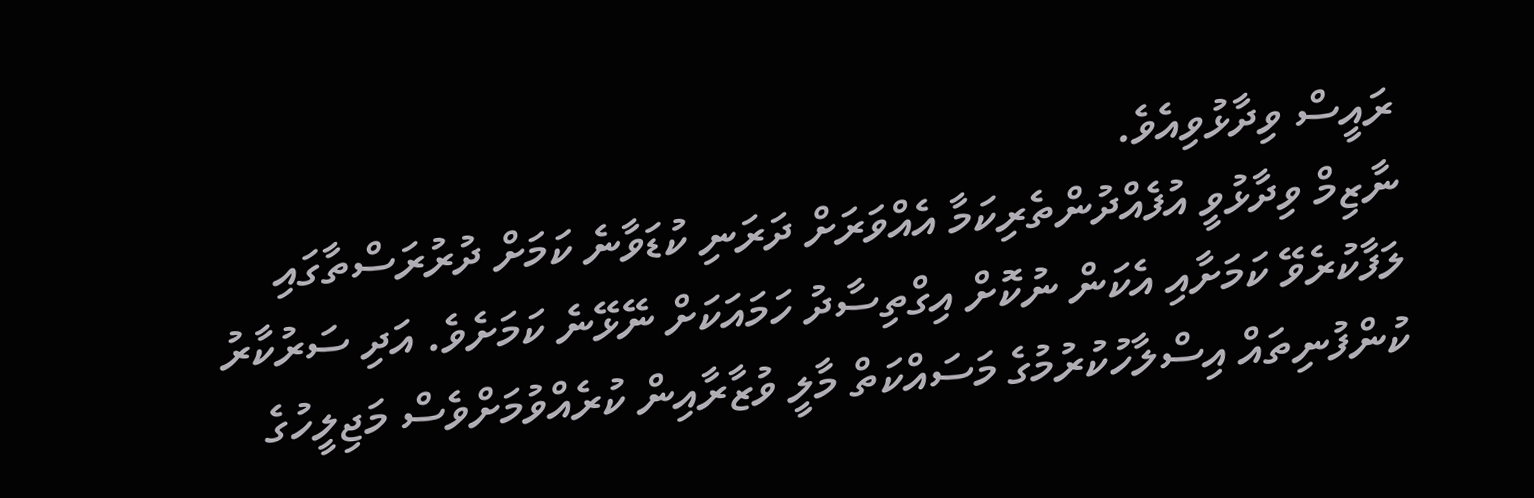ރައީސް ވިދާޅުވިއެވެ.
ނާޒިމް ވިދާޅުވީ އުފެއްދުންތެރިކަމާ އެއްވަރަށް ދަރަނި ކުޑަވާނެ ކަމަށް ދުރުރަސްތާގައި ލަފާކުރެވޭ ކަމަށާއި އެކަން ނުކޮށް އިގްތިސާދު ހަމައަކަށް ނޭޅޭނެ ކަމަށެވެ. އަދި ސަރުކާރު ކުންފުނިތައް އިސްލާހުކުރުމުގެ މަސައްކަތް މާލީ ވުޒާރާއިން ކުރެއްވުމަށްވެސް މަޖިލީހުގެ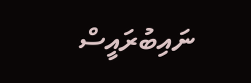ނައިބުރައީސް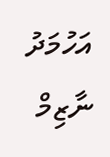އަހުމަދު ނާޒިމް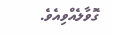ގޮވާލެއްވިއެވެ.